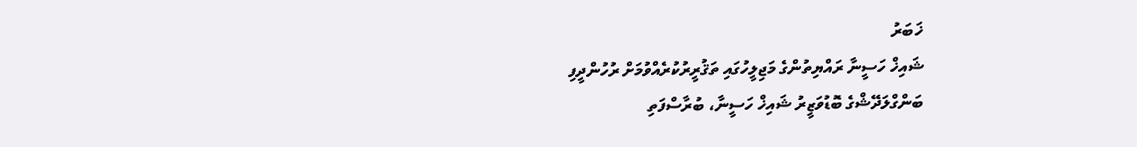ޚަބަރު
ޝައިޚް ހަސީނާ ރައްޔިތުންގެ މަޖިލީހުގައި ތަޤުރީރުކުރެއްވުމަށް ރުހުންދީފި
ބަންގްލަދޭޝްގެ ބޮޑުވަޒީރު ޝައިޚް ހަސީނާ، ބުރާސްފަތި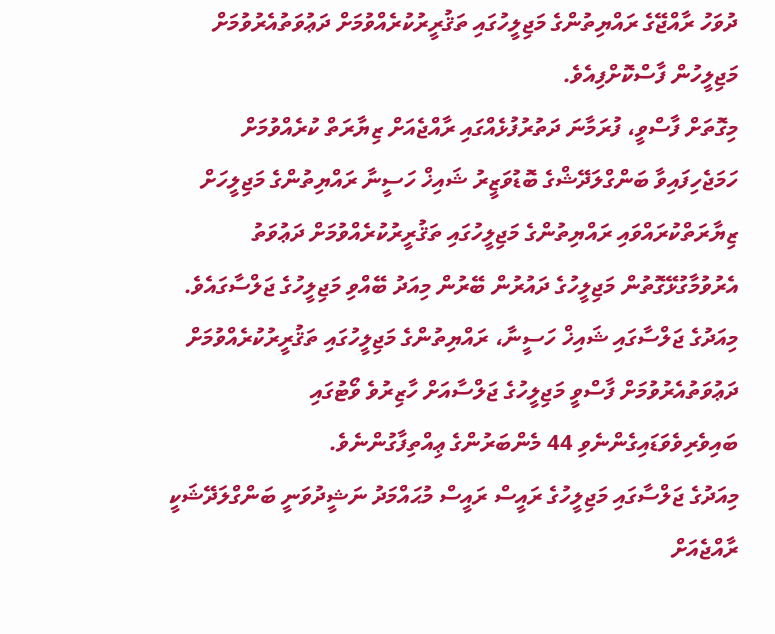ދުވަހު ރާއްޖޭގެ ރައްޔިތުންގެ މަޖިލީހުގައި ތަޤުރީރުކުރެއްވުމަށް ދަޢުވަތުއެރުވުމަށް މަޖިލީހުން ފާސްކޮށްފިއެވެ.
މިގޮތަށް ފާސްވީ، ފުރަމާނަ ދަތުރުފުޅެއްގައި ރާއްޖެއަށް ޒިޔާރަތް ކުރެއްވުމަށް ހަމަޖެހިފައިވާ ބަންގްލަދޭޝްގެ ބޮޑުވަޒީރު ޝައިޚް ހަސީނާ ރައްޔިތުންގެ މަޖިލީހަށް ޒިޔާރަތްކުރައްވައި ރައްޔިތުންގެ މަޖިލީހުގައި ތަޤުރީރުކުރެއްވުމަށް ދަޢުވަތު އެރުވުމާގުޅޭގޮތުން މަޖިލީހުގެ ދައުރުން ބޭރުން މިއަދު ބޭއްވި މަޖިލީހުގެ ޖަލްސާގައެވެ.
މިއަދުގެ ޖަލްސާގައި ޝައިޚް ހަސީނާ، ރައްޔިތުންގެ މަޖިލީހުގައި ތަޤުރީރުކުރެއްވުމަށް ދަޢުވަތުއެރުވުމަށް ފާސްވީ މަޖިލީހުގެ ޖަލްސާއަށް ހާޒިރުވެ ވޯޓުގައި ބައިވެރިވެވަޑައިގެންނެވި 44 މެންބަރުންގެ ޢިއްތިފާގުންނެވެ.
މިއަދުގެ ޖަލްސާގައި މަޖިލީހުގެ ރައީސް ރައީސް މުޙައްމަދު ނަޝީދުވަނީ ބަންގްލަދޭޝަކީ ރާއްޖެއަށް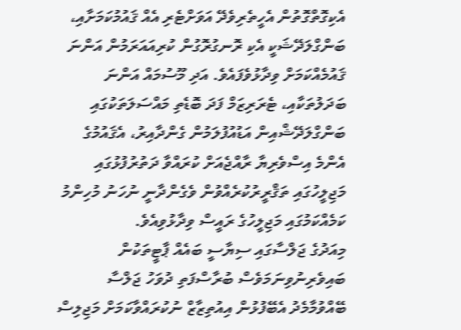އެކިގޮތްގޮތުން އެހީތެރިވެދޭ އަވަށްޓެރި އެއް ޤައުމުކަމަށާއި، ބަންގްލަދޭޝަކީ އެކި ރޮނގުރޮގުން ކުރިއައަރަމުން އަންނަ ޤައުމެއްކަމަށް ވިދާޅުވެފައެވެ. އަދި މޫސުމައް އަންނަ ބަދަލުތަކާއި، ޓެރަރިޒަމް ފަދަ ބޮޑެތި މައްސަލަތަކުގައި ބަންގްލަދޭޝްއިން އަޑުއުފުލަމުން ގެންދާއިރު، އެޤައުމުގެ އެންމެ އިސްވެރިޔާ ރާއްޖެއަށް ކުރައްވާ ދަތުރުފުޅުގައި މަޖިލީހުގައި ތަޤްރީރުކުރެއްވުން ވެގެންދާނީ ނުހަނު މުހިންމު ކަމެއްކަމުގައި މަޖިލީހުގެ ރައީސް ވިދާޅުވިއެވެ.
މިއަދުގެ ޖަލްސާގައި ސިޔާސީ ބައެއް ޕާޓީތަކުން ބައިވެރިނުވިނަމަވެސް ބުރާސްފަތި ދުވަހު ޖަލްސާ ބޭއްވުމާމެދު އެބޭފުޅުން އިއުތިޒާޒް ނުކުރައްވާކަމަށް މަޖިލިސް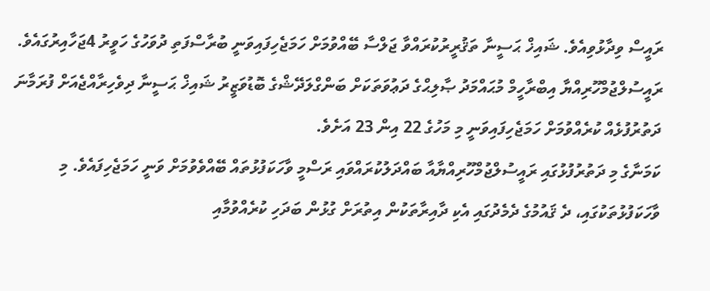ރައީސް ވިދާޅުވިއެވެ. ޝައިޚް ޙަސީނާ ތަޤުރީރުކުރައްވާ ޖަލްސާ ބޭއްވުމަށް ހަމަޖެހިފައިވަނީ ބުރާސްފަތި ދުވަހުގެ ހަވީރު 4ޖަހާއިރުގައެވެ.
ރައީސުލްޖުމްހޫރިއްޔާ އިބްރާހީމް މުޙައްމަދު ޞާލިޙްގެ ދަޢުވަތަކަށް ބަންގްލަދޭޝްގެ ބޮޑުވަޒީރު ޝައިޚް ޙަސީނާ ދިވެހިރާއްޖެއަށް ފުރަމާނަ ދަތުރުފުޅެއް ކުރެއްވުމަށް ހަމަޖެހިފައިވަނީ މި މަހުގެ 22 އިން 23 އަށެވެ.
ކަމަނާގެ މި ދަތުރުފުޅުގައި ރައީސުލްޖުމްހޫރިއްޔާއާ ބައްދަލުކުރައްވައި ރަސްމީ ވާހަކަފުޅުތައް ބޭއްވެވުމަށް ވަނީ ހަމަޖެހިފައެވެ. މި ވާހަކަފުޅުތަކުގައި، ދެ ޤައުމުގެ ދެމެދުގައި އެކި ދާއިރާތަކުން އިތުރަށް ގުޅުން ބަދަހި ކުރެއްވުމާއި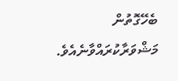ބެހޭގޮތުން މަޝްވަރާކުރައްވާނެއެވެ.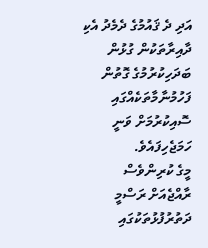އަދި ދެ ޤައުމުގެ ދެމެދު އެކި ދާއިރާތަކުން ގުޅުން ބަދަހިކުރުމުގެ ގޮތުން ފަހުމުނާމާތަކެއްގައި ސޮއިކުރުމަށް ވަނީ ހަމަޖެހިފައެވެ.
މީގެ ކުރިންވެސް ރާއްޖެއަށް ރަސްމީ ދަތުރުފުޅުތަކުގައި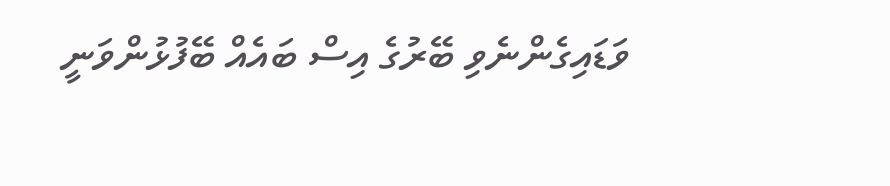ވަޑައިގެންނެވި ބޭރުގެ އިސް ބައެއް ބޭފުޅުންވަނީ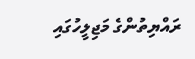ރައްޔިތުންގެ މަޖިލީހުގައި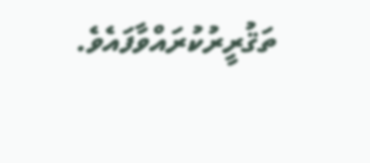ތަޤުރީރުކުރައްވާފައެވެ.